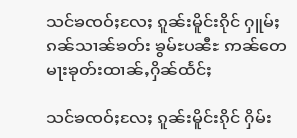သင်ၶၸဝ်ႈလႄႈ ၵူၼ်းမိူင်းၵိုင် ႁူမ်ႈၵၼ်သၢၼ်ၶတ်း ၶွမ်ႊပၼီႊ ဢၼ်တေမႃးၶုတ်းထၢၼ်ႇႁိၼ်ထႅင်ႈ

သင်ၶၸဝ်ႈလႄႈ ၵူၼ်းမိူင်းၵိုင် ႁိမ်း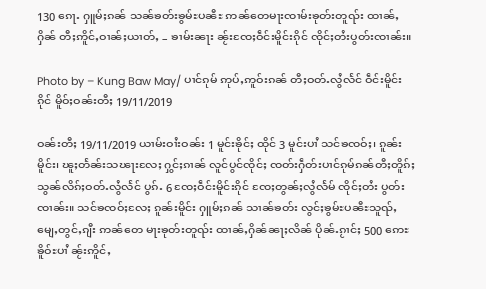130 ၵေႃႉ ႁူမ်ႈၵၼ် သၼ်ၶတ်းၶွမ်ႊပၼီႊ ဢၼ်တေမႃးၸၢမ်းၶုတ်းတူၺ်း ထၢၼ်ႇ ႁိၼ် တီႈဢိူင်ႇဝၢၼ်ႈယၢတ်ႇ – ၶၢမ်းၼႃး ၼႂ်းၸႄႈဝဵင်းမိူင်းၵိုင် ၸိုင်ႈတႆးပွတ်းၸၢၼ်း။

Photo by – Kung Baw May/ ပၢင်ၵုမ် ဢုပ်ႇဢူဝ်းၵၼ် တီႈဝတ်ႉလွႆလႅင် ဝဵင်းမိူင်းၵိုင် မိူဝ်ႈဝၼ်းတီႈ 19/11/2019

ဝၼ်းတီႈ 19/11/2019 ယၢမ်းဝၢႆးဝၼ်း 1 မူင်းၶိုင်ႈ ထိုင် 3 မူင်းပၢႆ သင်ၶၸဝ်ႈ၊ ၵူၼ်းမိူင်း၊ ၽူႈတႅၼ်းသၽႃးလႄႈ ႁွင်ႈၵၢၼ် လူင်ပွင်ၸိုင်ႈ ၸတ်းႁဵတ်းပၢင်ၵုမ်ၵၼ်တီႈတိူၵ်ႈသွၼ်လိၵ်ႈဝတ်ႉလွႆလႅင် ပွၵ်ႉ 6 ၸႄႈဝဵင်းမိူင်းၵိုင် ၸႄႈတွၼ်ႈလွႆလႅမ် ၸိုင်ႈတႆး ပွတ်းၸၢၼ်း။ သင်ၶၸဝ်ႈလႄႈ ၵူၼ်းမိူင်း ႁူမ်ႈၵၼ် သၢၼ်ၶတ်း လွင်ႈၶွမ်ႊပၼီႊသူၺ်ႇမျေႇတွင်ႇၵျီး ဢၼ်တေ မႃးၶုတ်းတူၺ်း ထၢၼ်ႇႁိၼ်ၼႃႈလိၼ် ပိုၼ်ႉၵႂၢင်ႈ 500 ဢေႊၶိူဝ်ႊပၢႆ ၼႂ်းဢိူင်ႇ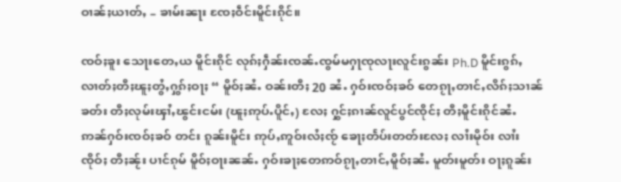ဝၢၼ်ႈယၢတ်ႇ – ၶၢမ်းၼႃး ၸႄႈဝဵင်းမိူင်းၵိုင်။

ၸဝ်ႈၶူး သေႃးတေႇယ မိူင်းၵိုင် လုၵ်ႈႁဵၼ်းၸၼ်ႉၸွမ်မႁႃၸုလႃးလူင်းၵွၼ်း Ph.D မိူင်းၵွၵ်ႇ လၢတ်ႈတီႈၽူႈတွႆႇႁွၵ်ႈဝႃႈ “ မိူဝ်ႈၼႆႉ ဝၼ်းတီႈ 20 ၼႆႉ ႁဝ်းၸဝ်ႈၶဝ် တေၵႂႃႇတၢင်ႇလိၵ်ႈသၢၼ်ၶတ်း တီႈလုမ်းၾၢႆႇၽွင်းငမ်း (ၽူႈဢုပ်ႉပိူင်ႇ) လႄႈ ႁွင်ႈၵၢၼ်လူင်ပွင်ၸိုင်ႈ တီႈမိူင်းၵိုင်ၼႆႉ ဢၼ်ႁဝ်းၸဝ်ႈၶဝ် တင်း ၵူၼ်းမိူင်း ဢုပ်ႇဢူဝ်းလႆႈၸႂ် ၶေႃႈတႅပ်းတတ်းလႄႈ လၢႆးမိုဝ်း လၢႆးၸိုဝ်ႈ တီႈၼႂ်း ပၢင်ၵုမ် မိူဝ်ႈဝႃးၼၼ်ႉ ႁဝ်းၶႃႈတေဢဝ်ၵႂႃႇတၢင်ႇမိူဝ်ႈၼႆႉ မူတ်းမူတ်း ဝႃႈၵူၼ်း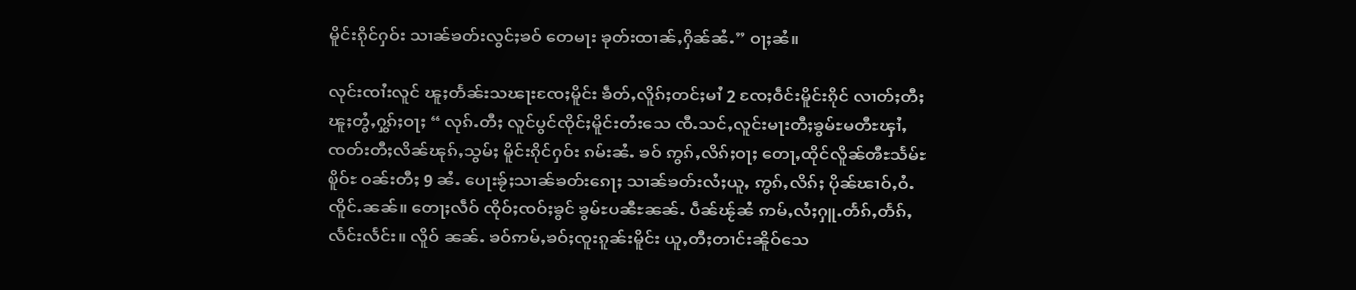မိူင်းၵိုင်ႁဝ်း သၢၼ်ၶတ်းလွင်ႈၶဝ် တေမႃး ၶုတ်းထၢၼ်ႇႁိၼ်ၼႆႉ” ဝႃႈၼႆ။

လုင်းၸၢႆးလူင် ၽူႈတႅၼ်းသၽႃးၸႄႈမိူင်း ၶဵတ်ႇလိူၵ်ႈတင်ႈမၢႆ 2 ၸႄႈဝဵင်းမိူင်းၵိုင် လၢတ်ႈတီႈၽူႈတွႆႇႁွၵ်ႈဝႃႈ “ လုၵ်ႉတီႈ လူင်ပွင်ၸိုင်ႈမိူင်းတႆးသေ ၸီႉသင်ႇလူင်းမႃးတီႈၶွမ်ႊမတီႊၾၢႆႇၸတ်းတီႈလိၼ်ၽုၵ်ႇသွမ်ႈ မိူင်းၵိုင်ႁဝ်း ၵမ်းၼႆႉ ၶဝ် ဢွၵ်ႇလိၵ်ႈဝႃႈ တေႃႇထိုင်လိူၼ်ၻီႊသႅမ်ႊၿိူဝ်ႊ ဝၼ်းတီႈ 9 ၼႆႉ ပေႃးၶႂ်ႈသၢၼ်ၶတ်းၵေႃႈ သၢၼ်ၶတ်းလႆႈယူႇ ဢွၵ်ႇလိၵ်ႈ ပိုၼ်ၽၢဝ်ႇဝႆႉၸိူင်ႉၼၼ်။ တေႃႈလဵဝ် ၸိုဝ်ႈၸဝ်ႈၶွင် ၶွမ်ႊပၼီႊၼၼ်ႉ ပဵၼ်ၽႂ်ၼႆ ဢမ်ႇလႆႈႁူႉတႅၵ်ႇတႅၵ်ႇလႅင်းလႅင်း။ လိူဝ် ၼၼ်ႉ ၶဝ်ဢမ်ႇၶဝ်ႈၸူးၵူၼ်းမိူင်း ယူႇတီႈတၢင်းၼိူဝ်သေ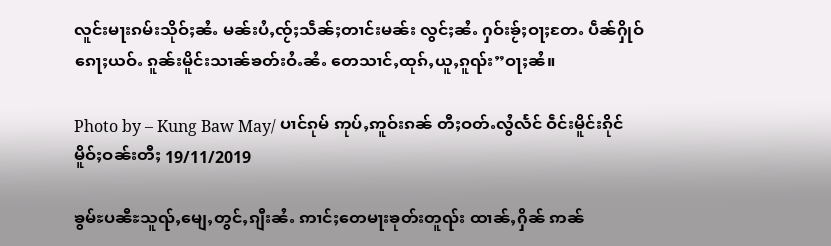လူင်းမႃးၵမ်းသိုဝ်ႈၼႆႉ မၼ်းပႆႇၸႂ်ႈသဵၼ်ႈတၢင်းမၼ်း လွင်ႈၼႆႉ ႁဝ်းၶႂ်ႈဝႃႈတႄႉ ပဵၼ်ႁိုဝ်ၵေႃႈယဝ်ႉ ၵူၼ်းမိူင်းသၢၼ်ၶတ်းဝႆႉၼႆႉ တေသၢင်ႇထုၵ်ႇယူႇၵူၺ်း”ဝႃႈၼႆ။

Photo by – Kung Baw May/ ပၢင်ၵုမ် ဢုပ်ႇဢူဝ်းၵၼ် တီႈဝတ်ႉလွႆလႅင် ဝဵင်းမိူင်းၵိုင် မိူဝ်ႈဝၼ်းတီႈ 19/11/2019

ၶွမ်ႊပၼီႊသူၺ်ႇမျေႇတွင်ႇၵျီးၼႆႉ ဢၢင်ႈတေမႃးၶုတ်းတူၺ်း ထၢၼ်ႇႁိၼ် ဢၼ်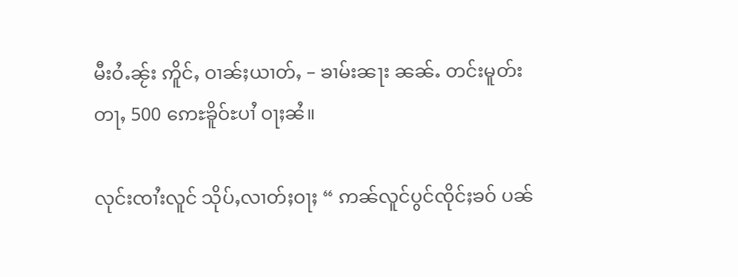မီးဝႆႉၼႂ်း ဢိူင်ႇ ဝၢၼ်ႈယၢတ်ႇ – ၶၢမ်းၼႃး ၼၼ်ႉ တင်းမူတ်း တႃႇ 500 ဢေႊၶိူဝ်ႊပၢႆ ဝႃႈၼႆ။

လုင်းၸၢႆးလူင် သိုပ်ႇလၢတ်ႈဝႃႈ “ ဢၼ်လူင်ပွင်ၸိုင်ႈၶဝ် ပၼ်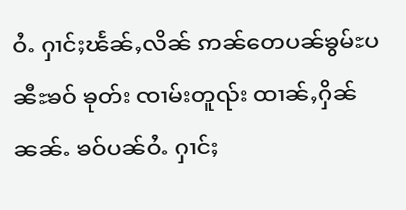ဝႆႉ ႁၢင်ႈၽႅၼ်ႇလိၼ် ဢၼ်တေပၼ်ၶွမ်ႊပၼီႊၶဝ် ၶုတ်း ၸၢမ်းတူၺ်း ထၢၼ်ႇႁိၼ်ၼၼ်ႉ ၶဝ်ပၼ်ဝႆႉ ႁၢင်ႈ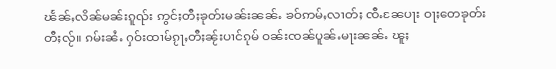ၽႅၼ်ႇလိၼ်မၼ်းၵူၺ်း ဢွင်ႈတီႈၶုတ်းမၼ်းၼၼ်ႉ ၶဝ်ဢမ်ႇလၢတ်ႈ ၸီႉၼႄပႃး ဝႃႈတေၶုတ်းတီႈလႂ်။ ၵမ်းၼႆႉ ႁဝ်းထၢမ်ၵႂႃႇတီႈၼႂ်းပၢင်ၵုမ် ဝၼ်းၸၼ်ပူၼ်ႉမႃးၼၼ်ႉ ၽူႈ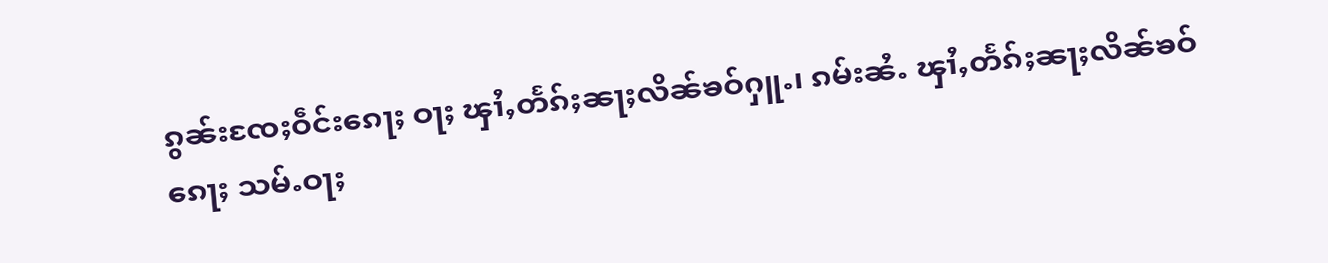ၵွၼ်းၸႄႈဝဵင်းၵေႃႈ ဝႃႈ ၾၢႆႇတႅၵ်ႈၼႃႈလိၼ်ၶဝ်ႁူႉ၊ ၵမ်းၼႆႉ ၾၢႆႇတႅၵ်ႈၼႃႈလိၼ်ၶဝ်ၵေႃႈ သမ်ႉဝႃႈ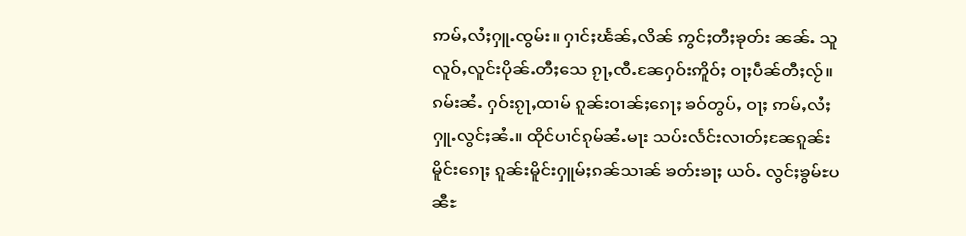ဢမ်ႇလႆႈႁူႉၸွမ်း။ ႁၢင်ႈၽႅၼ်ႇလိၼ် ဢွင်ႈတီႈၶုတ်း ၼၼ်ႉ သူလူဝ်ႇလူင်းပိုၼ်ႉတီႈသေ ၵႂႃႇၸီႉၼႄႁဝ်းဢိူဝ်ႈ ဝႃႈပဵၼ်တီႈလႂ်။ ၵမ်းၼႆႉ ႁဝ်းၵႂႃႇထၢမ် ၵူၼ်းဝၢၼ်ႈၵေႃႈ ၶဝ်တွပ်ႇ ဝႃႈ ဢမ်ႇလႆႈႁူႉလွင်ႈၼႆႉ။ ထိုင်ပၢင်ၵုမ်ၼႆႉမႃး သပ်းလႅင်းလၢတ်ႈၼႄၵူၼ်းမိူင်းၵေႃႈ ၵူၼ်းမိူင်းႁူမ်ႈၵၼ်သၢၼ် ၶတ်းၶႃႈ ယဝ်ႉ လွင်ႈၶွမ်ႊပၼီႊ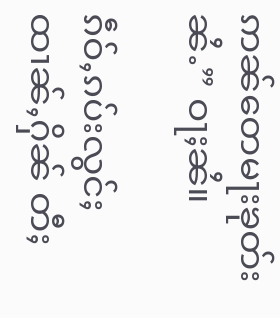ဢၼ်တေမႃးၶုတ်းၼႆႉ” ဝႃႈၼႆ။

ၵဵဝ်ႇၵပ်းလွင်ႈထၢၼ်ႇႁိၼ် တီႈ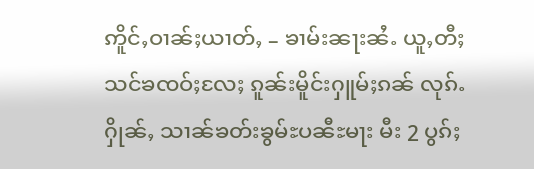ဢိူင်ႇဝၢၼ်ႈယၢတ်ႇ – ၶၢမ်းၼႃးၼႆႉ ယူႇတီႈသင်ၶၸဝ်ႈလႄႈ ၵူၼ်းမိူင်းႁူမ်ႈၵၼ် လုၵ်ႉႁိုၼ်ႇ သၢၼ်ၶတ်းၶွမ်ႊပၼီႊမႃး မီး 2 ပွၵ်ႈ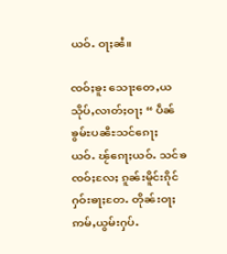ယဝ်ႉ ဝႃႈၼႆ။

ၸဝ်ႈၶူး သေႃးတေႇယ သိုပ်ႇလၢတ်ႈဝႃႈ “ ပဵၼ်ၶွမ်ႊပၼီႊသင်ၵေႃႈယဝ်ႉ ၽႂ်ၵေႃႈယဝ်ႉ သင်ၶၸဝ်ႈလႄႈ ၵူၼ်းမိူင်းၵိုင် ႁဝ်းၶႃႈတႄႉ တိုၼ်းဝႃႈ ဢမ်ႇယွမ်းႁပ်ႉ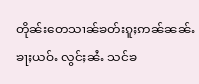တိုၼ်းတေသၢၼ်ၶတ်းၵူႈဢၼ်ၼၼ်ႉၶႃႈယဝ်ႉ လွင်ႈၼႆႉ သင်ၶ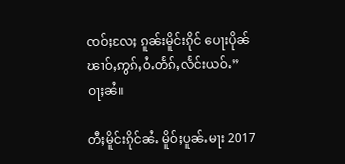ၸဝ်ႈလႄႈ ၵူၼ်းမိူင်းၵိုင် ပေႃးပိုၼ်ၽၢဝ်ႇဢွၵ်ႇဝႆႉတႅၵ်ႇလႅင်းယဝ်ႉ” ဝႃႈၼႆ။

တီႈမိူင်းၵိုင်ၼႆႉ မိူဝ်ႈပူၼ်ႉမႃး 2017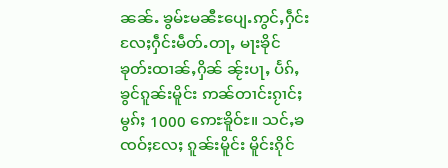ၼၼ်ႉ ၶွမ်ႊမၼီႊပျေႉဢွင်ႇႁဵင်းလႄႈႁဵင်းမဵတ်ႉတႃႇ မႃးၶိုင်ၶုတ်းထၢၼ်ႇႁိၼ် ၼႂ်းပႃႇ ပႅၵ်ႇၶွင်ၵူၼ်းမိူင်း ဢၼ်တၢင်းၵႂၢင်ႈမွၵ်ႈ 1000 ဢေႊၶိူဝ်ႊ။ သင်ႇၶၸဝ်ႈလႄႈ ၵူၼ်းမိူင်း မိူင်းၵိုင်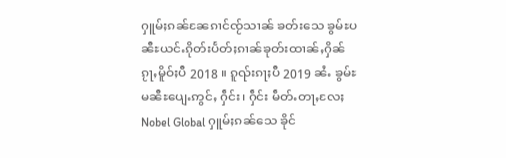ႁူမ်ႈၵၼ်ၼႄၵၢင်ၸႂ်သၢၼ် ၶတ်းသေ ၶွမ်ႊပၼီႊယင်ႉၵိုတ်းပႅတ်ႈၵၢၼ်ၶုတ်းထၢၼ်ႇႁိၼ်ၵႂႃႇမိူဝ်ႈပီ 2018 ။ ၵူၺ်းၵႃႈပီ 2019 ၼႆႉ ၶွမ်ႊမၼီႊပျေႉဢွင်ႇ ႁဵင်း၊ ႁဵင်း မဵတ်ႉတႃႇလႄႈ Nobel Global ႁူမ်ႈၵၼ်သေ ၶိုင်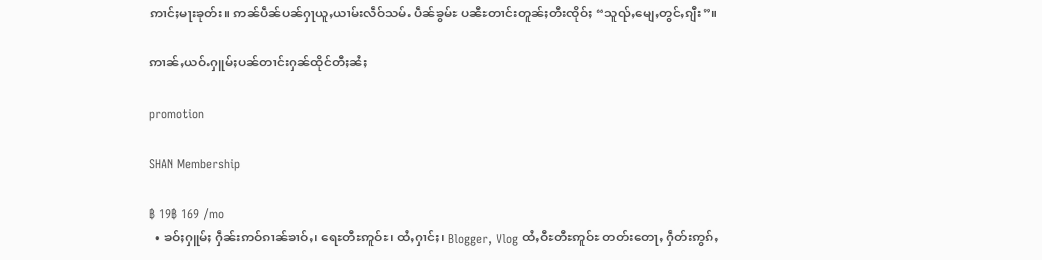ဢၢင်ႈမႃးၶုတ်း။ ဢၼ်ပဵၼ်ပၼ်ႁႃယူႇယၢမ်းလဵဝ်သမ်ႉ ပဵၼ်ၶွမ်ႊ ပၼီႊတၢင်းတူၼ်ႈတီးၸိုဝ်ႈ “သူၺ်ႇမျေႇတွင်ႇၵျီး”။

ဢၢၼ်ႇယဝ်ႉႁူမ်ႈပၼ်တၢင်းႁၼ်ထိုင်တီႈၼႆႈ

promotion

SHAN Membership

฿ 19฿ 169 /mo
  • ၶဝ်ႈႁူမ်ႈ ႁဵၼ်းဢဝ်ၵၢၼ်ၶၢဝ်ႇ၊ ရေႊတီႊဢူဝ်ႊ၊ ထႆႇႁၢင်ႈ၊ Blogger, Vlog ထႆႇဝီႊတီႊဢူဝ်ႊ တတ်းတေႃႇ ႁဵတ်းဢွၵ်ႇ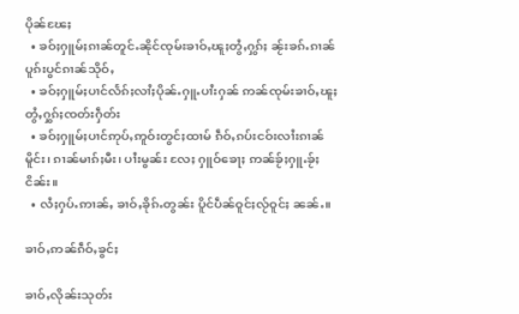ပိုၼ်ၽႄႈ
  • ၶဝ်ႈႁူမ်ႈၵၢၼ်တူင်ႉၼိုင်ၸုမ်းၶၢဝ်ႇၽူႈတွႆႇႁွၵ်ႈ ၼႂ်းၶၵ်ႉၵၢၼ်ပူၵ်းပွင်ၵၢၼ်သိုဝ်ႇ
  • ၶဝ်ႈႁူမ်ႈပၢင်လႅၵ်ႈလၢႆႈပိုၼ်ႉႁူႉပၢႆးႁၼ် ဢၼ်ၸုမ်းၶၢဝ်ႇၽူႈတွႆႇႁွၵ်ႈၸတ်းႁဵတ်း
  • ၶဝ်ႈႁူမ်ႈပၢင်ဢုပ်ႇဢူဝ်းတွင်ႈထၢမ် ၵဵဝ်ႇၵပ်းငဝ်းလၢႆးၵၢၼ်မိူင်း၊ ၵၢၼ်မၢၵ်ႈမီး၊ ပၢႆးမွၼ်း လႄႈ ႁူဝ်ၶေႃႈ ဢၼ်ၶႂ်ႈႁူႉၶႂ်ႈငိၼ်း။
  • လႆႈႁပ်ႉဢၢၼ်ႇ ၶၢဝ်ႇၶိုၵ်ႉတွၼ်း ပိူင်ပဵၼ်ဝူင်ႈလႂ်ဝူင်ႈ ၼၼ်ႉ။

ၶၢဝ်ႇဢၼ်ၵဵဝ်ႇၶွင်ႈ

ၶၢဝ်ႇလိုၼ်းသုတ်း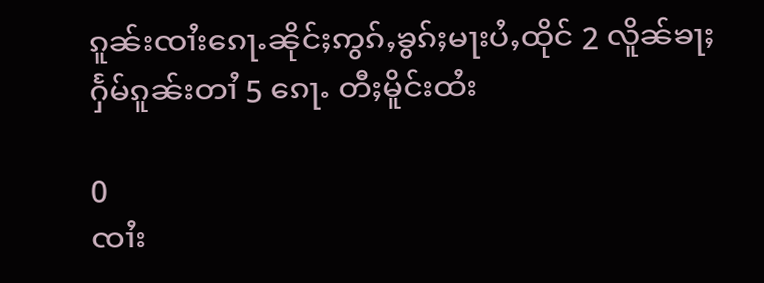ၵူၼ်းၸၢႆးၵေႃႉၼိုင်ႈဢွၵ်ႇၶွၵ်ႈမႃးပႆႇထိုင် 2 လိူၼ်ၶႃႈႁႅမ်ၵူၼ်းတၢႆ 5 ၵေႃႉ တီႈမိူင်းထႆး

0
ၸၢႆး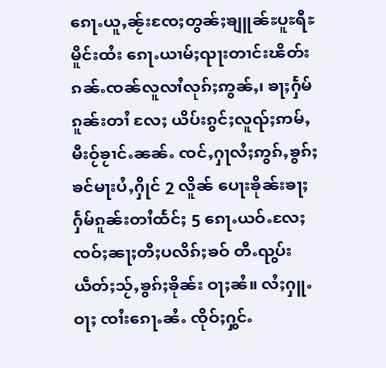ၵေႃႉယူႇၼႂ်းၸႄႈတွၼ်ႈၶျူၼ်ႊပူႊရီႊ မိူင်းထႆး ၵေႃႉယၢမ်ႈၺႃးတၢင်းၽိတ်းၵၼ်ႉၸၼ်လူလၢႆလုၵ်ႈဢွၼ်ႇ၊ ၶႃႈႁႅမ်ၵူၼ်းတၢႆ လႄႈ ယိပ်းၵွင်ႈလူၺ်ႈဢမ်ႇမီးဝႂ်ၶႂၢင်ႉၼၼ်ႉ ၸင်ႇႁႃလႆႈဢွၵ်ႇၶွၵ်ႈၶင်မႃးပႆႇႁိုင် 2 လိူၼ် ပေႃးၶိုၼ်းၶႃႈႁႅမ်ၵူၼ်းတၢႆထႅင်ႈ 5 ၵေႃႉယဝ်ႉလႄႈ ၸဝ်ႈၼႃႈတီႈပလိၵ်ႈၶဝ် တီႉၺွပ်းယဵတ်ႈသႂ်ႇၶွၵ်ႈၶိုၼ်း ဝႃႈၼႆ။ လႆႈႁူႉဝႃႈ ၸၢႆးၵေႃႉၼႆႉ ၸိုဝ်ႈႁွင်ႉ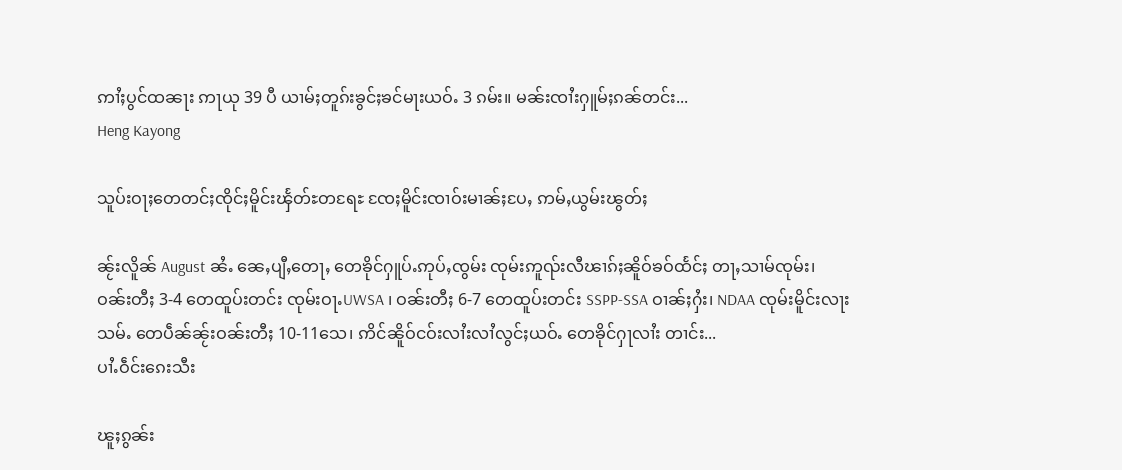ဢၢႆႈပွင်ထၼႃး ဢႃယု 39 ပီ ယၢမ်ႈတူၵ်းၶွင်ႈၶင်မႃးယဝ်ႉ 3 ၵမ်း။ မၼ်းၸၢႆးႁူမ်ႈၵၼ်တင်း...
Heng Kayong

သူပ်းဝႃႈတေတင်ႈၸိုင်ႈမိူင်းၾႅတ်ႊတရႄႊ ၸႄႈမိူင်းၸၢဝ်းမၢၼ်ႈပႄႇ ဢမ်ႇယွမ်းၽွတ်ႈ

ၼႂ်းလိူၼ် August ၼႆႉ ၼေႇပျီႇတေႃႇ တေၶိုင်ႁူပ်ႉဢုပ်ႇၸွမ်း ၸုမ်းဢူၺ်းလီၽၢၵ်ႈၼိူဝ်ၶဝ်ထႅင်ႈ တႃႇသၢမ်ၸုမ်း၊ ဝၼ်းတီႈ 3-4 တေထူပ်းတင်း ၸုမ်းဝႃႉUWSA ၊ ဝၼ်းတီႈ 6-7 တေထူပ်းတင်း SSPP-SSA ဝၢၼ်ႈႁႆး၊ NDAA ၸုမ်းမိူင်းလႃးသမ်ႉ တေပဵၼ်ၼႂ်းဝၼ်းတီႈ 10-11သေ၊ ဢိင်ၼိူဝ်ငဝ်းလၢႆးလၢႆလွင်ႈယဝ်ႉ တေၶိုင်ႁႃလၢႆး တၢင်း...
ပၢႆႉဝဵင်းၵေးသီး

ၽူႈၵွၼ်း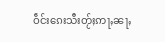ဝဵင်းၵေးသီးတႂ်ႈဢႃႇၼႃႇ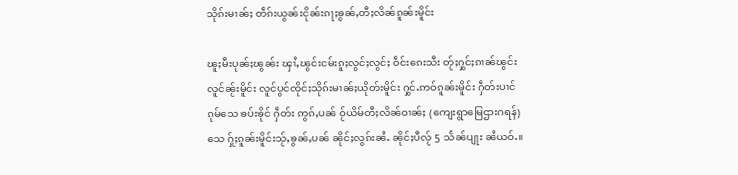သိုၵ်းမၢၼ်ႈ တဵၵ်းယွၼ်းငိုၼ်းၵႃႈၶွၼ်ႇတီႈလိၼ်ၵူၼ်းမိူင်း

ၽူႈမီးပုၼ်ႈၽွၼ်း ၾၢႆႇၽွင်းငမ်းၵူႈလွင်ႈလွင်ႈ ဝဵင်းၵေးသီး တႂ်ႈႁွင်ႈၵၢၼ်ၽွင်းလူင်ၼႂ်းမိူင်း လူင်ပွင်ၸိုင်ႈသိုၵ်းမၢၼ်ႈယိုတ်းမိူင်း ႁွင်ႉဢဝ်ၵူၼ်းမိူင်း ႁဵတ်းပၢင်ၵုမ်သေ ၶပ်းၶိုင် ႁဵတ်း ဢွၵ်ႇပၼ် ဝႂ်ယိမ်တီႈလိၼ်ဝၢၼ်ႈ (ကျေးရွာမြေဌားဂရန်) သေ ႁႂ်ႈၵူၼ်းမိူင်းသႂ်ႇၶွၼ်ႇပၼ် ၼိုင်ႈလွၵ်းၼႆႉ ၼိုင်ႈပီလႂ် 5 သႅၼ်ပျႃး ၼႆယဝ်ႉ။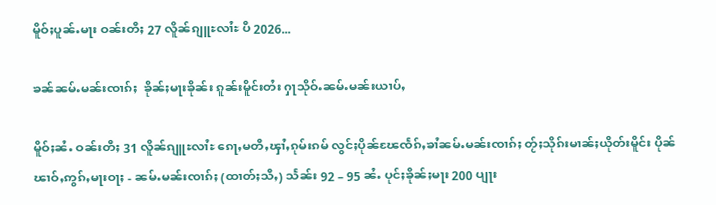မိူဝ်ႈပူၼ်ႉမႃး ဝၼ်းတီႈ 27 လိူၼ်ၵျူႊလၢႆႊ ပီ 2026...

ၶၼ်ၼမ်ႉမၼ်းၸၢၵ်ႈ  ၶိုၼ်ႈမႃးၶိုၼ်း ၵူၼ်းမိူင်းတႆး ႁႃသိုဝ်ႉၼမ်ႉမၼ်းယၢပ်ႇ

မိူဝ်ႈၼႆႉ ဝၼ်းတီႈ 31 လိူၼ်ၵျူႊလၢႆႊ ၵေႃႇမတီႇၾၢႆႇၵုမ်းၵမ် လွင်ႈပိုၼ်ၽႄၸႅၵ်ႇၶၢႆၼမ်ႉမၼ်းၸၢၵ်ႈ တႂ်ႈသိုၵ်းမၢၼ်ႈယိုတ်းမိူင်း ပိုၼ်ၽၢဝ်ႇဢွၵ်ႇမႃးဝႃႈ - ၼမ်ႉမၼ်းၸၢၵ်ႈ (ထၢတ်ႈသီႇ) သႅၼ်း 92 – 95 ၼႆႉ ပုင်ႈၶိုၼ်ႈမႃး 200 ပျႃး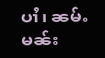ပၢႆ၊ ၼမ်ႉမၼ်း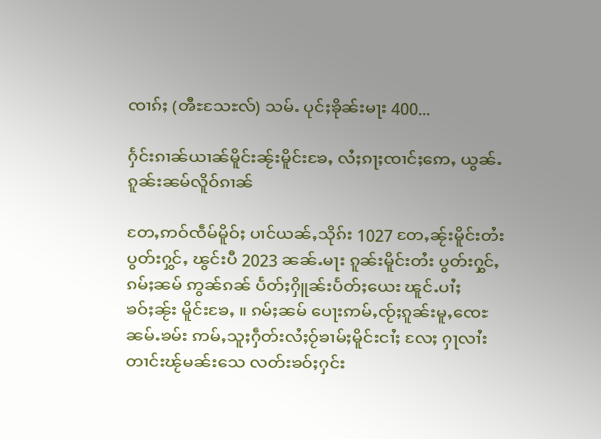ၸၢၵ်ႈ (ၻီႊသႄႊလ်) သမ်ႉ ပုင်ႈၶိုၼ်းမႃး 400...

ႁႅင်းၵၢၼ်ယၢၼ်မိူင်းၼႂ်းမိူင်းၶႄႇ လႆႈၵႃႈၸၢင်ႈဢေႇ ယွၼ်ႉၵူၼ်းၼမ်လိူဝ်ၵၢၼ်

တႄႇဢဝ်ၸဵမ်မိူဝ်ႈ ပၢင်ယၼ်ႇသိုၵ်း 1027 တႄႇၼႂ်းမိူင်းတႆးပွတ်းႁွင်ႇ ၽွင်းပီ 2023 ၼၼ်ႉမႃး ၵူၼ်းမိူင်းတႆး ပွတ်းႁွင်ႇ ၵမ်ႈၼမ် ဢွၼ်ၵၼ် ပႅတ်ႈႁိူၼ်းပႅတ်ႈယေး ၽူင်ႉပၢႆႈၶဝ်ႈၼႂ်း မိူင်းၶႄႇ ။ ၵမ်ႈၼမ် ပေႃးဢမ်ႇၸႂ်ႈၵူၼ်းမူႇၸေႊၼမ်ႉၶမ်း ဢမ်ႇသူႈႁဵတ်းလႆႈဝႂ်ၶၢမ်ႈမိူင်းငၢႆႈ လႄႈ ႁႃလၢႆးတၢင်းၽႂ်မၼ်းသေ လတ်းၶဝ်ႈႁင်း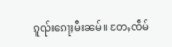ၵူၺ်းၵေႃႈမီးၼမ်။ တႄႇၸဵမ်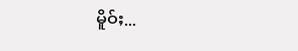မိူဝ်ႈ...